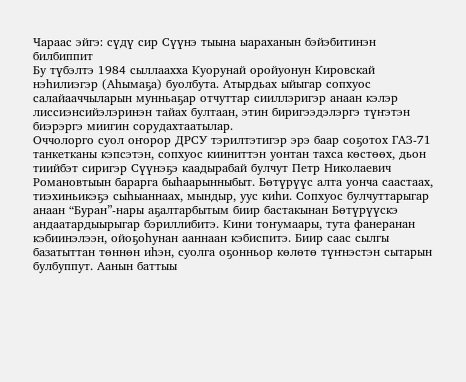Чараас эйгэ: сүдү сир Сүүнэ тыына ыараханын бэйэбитинэн билбиппит
Бу түбэлтэ 1984 сыллаахха Куорунай оройуонун Кировскай нэһилиэгэр (Аһымаҕа) буолбута. Атырдьах ыйыгар сопхуос салайааччыларын мунньаҕар отчуттар сииллэригэр анаан кэлэр лиссиэнсийэлэринэн тайах бултаан, этин биригээдэлэргэ түҥэтэн биэрэргэ миигин сорудахтаатылар.
Оччолорго суол оҥорор ДРСУ тэрилтэтигэр эрэ баар соҕотох ГАЗ-71 танкетканы кэпсэтэн, сопхуос кииниттэн уонтан тахса көстөөх, дьон тиийбэт сиригэр Сүүнэҕэ каадырабай булчут Петр Николаевич Романовтыын барарга быһаарынныбыт. Бөтүрүүс алта уонча саастаах, тиэхиньикэҕэ сыһыаннаах, мындыр, уус киһи. Сопхуос булчуттарыгар анаан “Буран”-нары аҕалтарбытым биир бастакынан Бөтүрүүскэ андаатардыырыгар бэриллибитэ. Кини тоҥумаары, тута фанеранан кэбиинэлээн, ойоҕоһунан ааннаан кэбиспитэ. Биир саас сылгы базатыттан төннөн иһэн, суолга оҕонньор көлөтө түҥнэстэн сытарын булбуппут. Аанын баттыы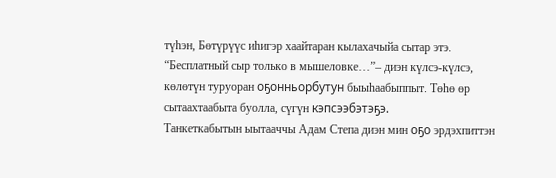түһэн, Бөтүрүүс иһигэр хаайтаран кылахачыйа сытар этэ. “Бесплатный сыр только в мышеловке…”– диэн күлсэ-күлсэ, көлөтүн туруоран оҕонньорбутун быыһаабыппыт. Төһө өр сытаахтаабыта буолла, сүгүн кэпсээбэтэҕэ.
Танкеткабытын ыытааччы Адам Степа диэн мин оҕо эрдэхпиттэн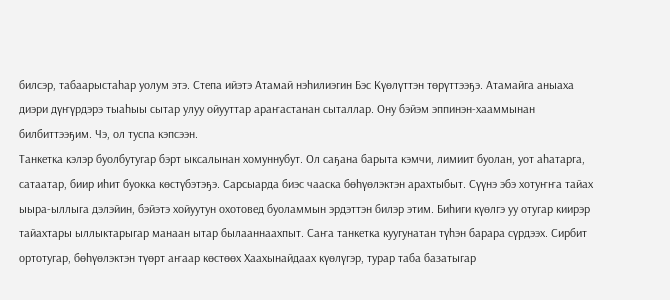билсэр, табаарыстаһар уолум этэ. Степа ийэтэ Атамай нэһилиэгин Бэс Күөлүттэн төрүттээҕэ. Атамайга аныаха диэри дүҥүрдэрэ тыаһыы сытар улуу ойууттар араҥастанан сыталлар. Ону бэйэм эппинэн-хааммынан билбиттээҕим. Чэ, ол туспа кэпсээн.
Танкетка кэлэр буолбутугар бэрт ыксалынан хомуннубут. Ол саҕана барыта кэмчи, лимиит буолан, уот аһатарга, сатаатар, биир иһит буокка көстүбэтэҕэ. Сарсыарда биэс чааска бөһүөлэктэн арахтыбыт. Сүүнэ эбэ хотуҥҥа тайах ыыра-ыллыга дэлэйин, бэйэтэ хойуутун охотовед буоламмын эрдэттэн билэр этим. Биһиги күөлгэ уу отугар киирэр тайахтары ыллыктарыгар манаан ытар былааннаахпыт. Саҥа танкетка куугунатан түһэн барара сүрдээх. Сирбит ортотугар, бөһүөлэктэн түөрт аҥаар көстөөх Хаахынайдаах күөлүгэр, турар таба базатыгар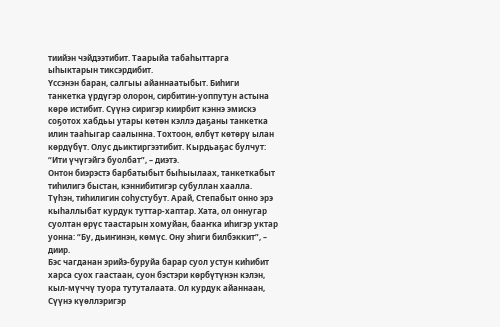тиийэн чэйдээтибит. Таарыйа табаһыттарга ыһыктарын тиксэрдибит.
Үссэнэн баран, салгыы айаннаатыбыт. Биһиги танкетка үрдүгэр олорон, сирбитин-уоппутун астына көрө истибит. Сүүнэ сиригэр киирбит кэннэ эмискэ соҕотох хабдьы утары көтөн кэллэ даҕаны танкетка илин тааһыгар саалынна. Тохтоон, өлбүт көтөрү ылан көрдүбүт. Олус дьиктиргээтибит. Кырдьаҕас булчут: “Ити үчүгэйгэ буолбат”, – диэтэ.
Онтон биэрэстэ барбатыбыт быһыылаах, танкеткабыт тиһилигэ быстан, кэннибитигэр субуллан хаалла. Түһэн, тиһилигин соһустубут. Арай, Степабыт онно эрэ кыһаллыбат курдук туттар-хаптар. Хата, ол оннугар суолтан өрүс таастарын хомуйан, бааҥка иһигэр уктар уонна: “Бу, дьиҥинэн, көмүс. Ону эһиги билбэккит”, – диир.
Бэс чагданан эрийэ-буруйа барар суол устун киһибит харса суох гаастаан, суон бэстэри көрбүтүнэн кэлэн, кыл-мүччү туора тутуталаата. Ол курдук айаннаан, Сүүнэ күөллэригэр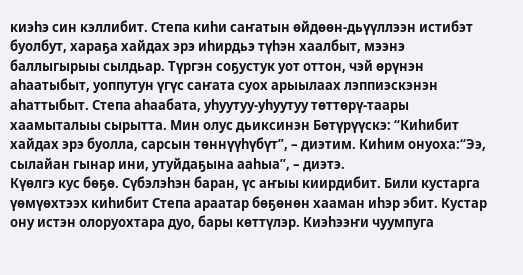киэһэ син кэллибит. Степа киһи саҥатын өйдөөн-дьүүллээн истибэт буолбут, хараҕа хайдах эрэ иһирдьэ түһэн хаалбыт, мээнэ баллыгырыы сылдьар. Түргэн соҕустук уот оттон, чэй өрүнэн аһаатыбыт, уоппутун үгүс саҥата суох арыылаах лэппиэскэнэн аһаттыбыт. Степа аһаабата, уһуутуу-уһуутуу төттөрү-таары хаамыталыы сырытта. Мин олус дьиксинэн Бөтүрүүскэ: “Киһибит хайдах эрэ буолла, сарсын төннүүһүбүт”, – диэтим. Киһим онуоха:“Ээ, сылайан гынар ини, утуйдаҕына ааһыа”, – диэтэ.
Күөлгэ кус бөҕө. Сүбэлэһэн баран, үс аҥыы киирдибит. Били кустарга үөмүөхтээх киһибит Степа араатар бөҕөнөн хааман иһэр эбит. Кустар ону истэн олоруохтара дуо, бары көттүлэр. Киэһээҥи чуумпуга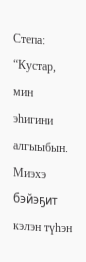Степа: “Кустар, мин эһигини алгыыбын. Миэхэ бэйэҕит кэлэн түһэн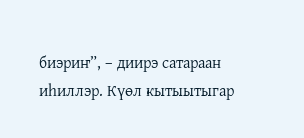биэриҥ”, – диирэ сатараан иһиллэр. Күөл кытыытыгар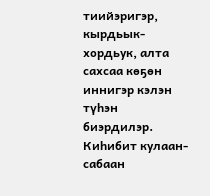тиийэригэр, кырдьык-хордьук, алта сахсаа көҕөн иннигэр кэлэн түһэн биэрдилэр. Киһибит кулаан-сабаан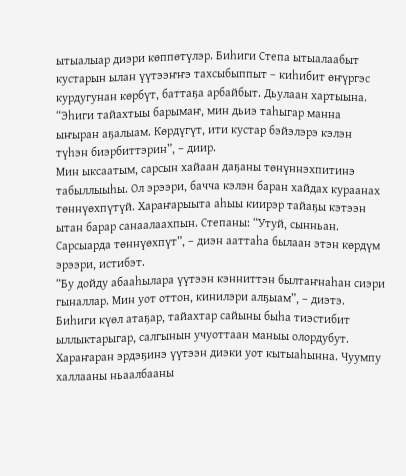ытыалыар диэри көппөтүлэр. Биһиги Степа ытыалаабыт кустарын ылан үүтээҥҥэ тахсыбыппыт – киһибит өҥүргэс курдугунан көрбүт, баттаҕа арбайбыт. Дьулаан хартыына.
“Эһиги тайахтыы барымаҥ, мин дьиэ таһыгар манна ыҥыран аҕалыам. Көрдүгүт, ити кустар бэйэлэрэ кэлэн түһэн биэрбиттэрин”, – диир.
Мин ыксаатым, сарсын хайаан даҕаны төнүннэхпитинэ табыллыыһы. Ол эрээри, бачча кэлэн баран хайдах кураанах төннүөхпүтүй. Хараҥарыыта аһыы киирэр тайаҕы кэтээн ытан барар санаалаахпын. Степаны: “Утуй, сынньан. Сарсыарда төннүөхпүт”, – диэн ааттаһа былаан этэн көрдүм эрээри, истибэт.
“Бу дойду абааһылара үүтээн кэнниттэн былтаҥнаһан сиэри гыналлар. Мин уот оттон, кинилэри алҕыам”, – диэтэ.
Биһиги күөл атаҕар, тайахтар сайыны быһа тиэстибит ыллыктарыгар, салгынын учуоттаан маныы олордубут. Хараҥаран эрдэҕинэ үүтээн диэки уот кытыаһынна. Чуумпу халлааны ньаалбааны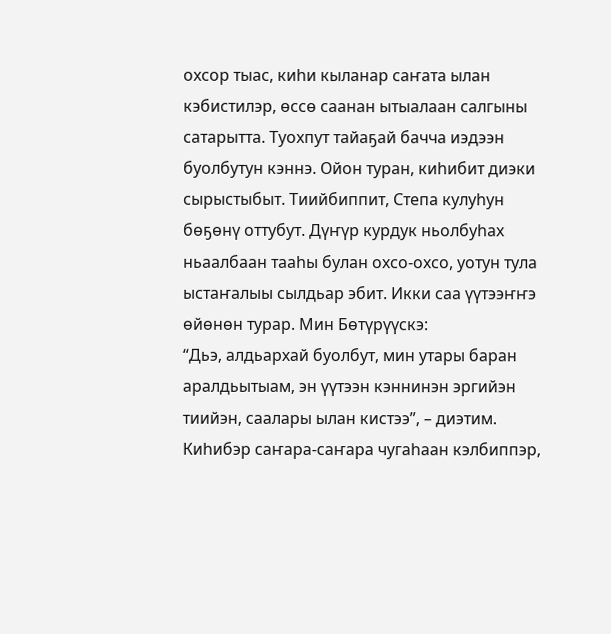охсор тыас, киһи кыланар саҥата ылан кэбистилэр, өссө саанан ытыалаан салгыны сатарытта. Туохпут тайаҕай бачча иэдээн буолбутун кэннэ. Ойон туран, киһибит диэки сырыстыбыт. Тиийбиппит, Степа кулуһун бөҕөнү оттубут. Дүҥүр курдук ньолбуһах ньаалбаан тааһы булан охсо-охсо, уотун тула ыстаҥалыы сылдьар эбит. Икки саа үүтээҥҥэ өйөнөн турар. Мин Бөтүрүүскэ:
“Дьэ, алдьархай буолбут, мин утары баран аралдьытыам, эн үүтээн кэннинэн эргийэн тиийэн, саалары ылан кистээ”, – диэтим.
Киһибэр саҥара-саҥара чугаһаан кэлбиппэр,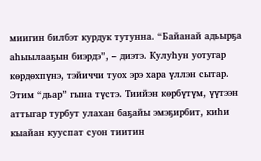миигин билбэт курдук тутунна. “Байанай адьырҕа аһыылааҕын биэрдэ”, – диэтэ. Кулуһун уотугар көрдөхпүнэ, тэйиччи туох эрэ хара үллэн сытар. Этим “дьар” гына түстэ. Тиийэн көрбүтүм, үүтээн аттыгар турбут улахан баҕайы эмэҕирбит, киһи кыайан кууспат суон тиитин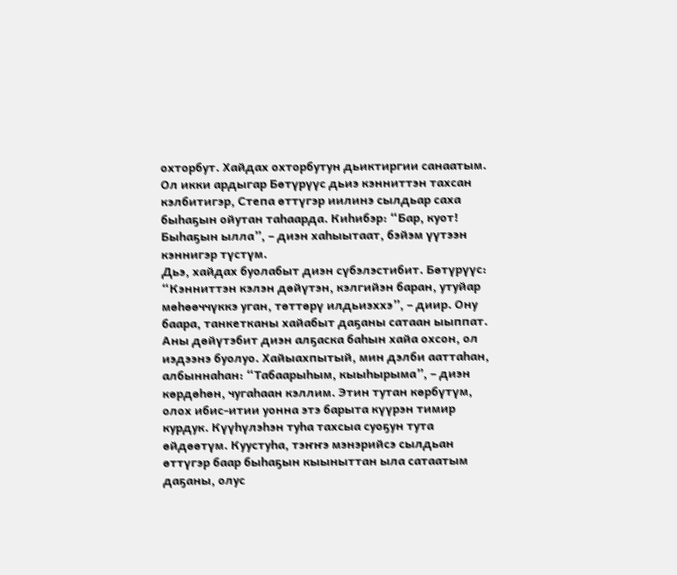охторбут. Хайдах охторбутун дьиктиргии санаатым. Ол икки ардыгар Бөтүрүүс дьиэ кэнниттэн тахсан кэлбитигэр, Степа өттүгэр иилинэ сылдьар саха быһаҕын ойутан таһаарда. Киһибэр: “Бар, куот! Быһаҕын ылла”, – диэн хаһыытаат, бэйэм үүтээн кэннигэр түстүм.
Дьэ, хайдах буолабыт диэн сүбэлэстибит. Бөтүрүүс: “Кэнниттэн кэлэн дөйүтэн, кэлгийэн баран, утуйар мөһөөччүккэ уган, төттөрү илдьиэххэ”, – диир. Ону баара, танкетканы хайабыт даҕаны сатаан ыыппат. Аны дөйүтэбит диэн алҕаска баһын хайа охсон, ол иэдээнэ буолуо. Хайыахпытый, мин дэлби ааттаһан, албыннаһан: “Табаарыһым, кыыһырыма”, – диэн көрдөһөн, чугаһаан кэллим. Этин тутан көрбүтүм, олох ибис-итии уонна этэ барыта күүрэн тимир курдук. Күүһүлэһэн туһа тахсыа суоҕун тута өйдөөтүм. Куустуһа, тэҥҥэ мэнэрийсэ сылдьан өттүгэр баар быһаҕын кыыныттан ыла сатаатым даҕаны, олус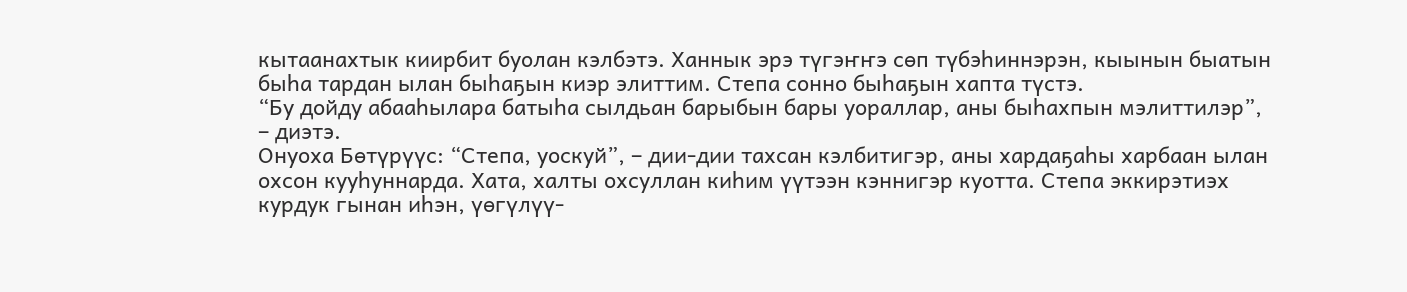кытаанахтык киирбит буолан кэлбэтэ. Ханнык эрэ түгэҥҥэ сөп түбэһиннэрэн, кыынын быатын быһа тардан ылан быһаҕын киэр элиттим. Степа сонно быһаҕын хапта түстэ.
“Бу дойду абааһылара батыһа сылдьан барыбын бары уораллар, аны быһахпын мэлиттилэр”, – диэтэ.
Онуоха Бөтүрүүс: “Степа, уоскуй”, – дии-дии тахсан кэлбитигэр, аны хардаҕаһы харбаан ылан охсон кууһуннарда. Хата, халты охсуллан киһим үүтээн кэннигэр куотта. Степа эккирэтиэх курдук гынан иһэн, үөгүлүү-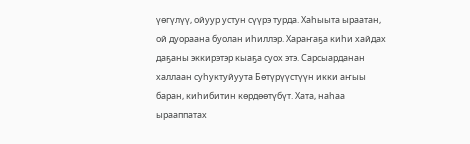үөгүлүү, ойуур устун сүүрэ турда. Хаһыыта ыраатан, ой дуораана буолан иһиллэр. Хараҥаҕа киһи хайдах даҕаны эккирэтэр кыаҕа суох этэ. Сарсыарданан халлаан суһуктуйуута Бөтүрүүстүүн икки аҥыы баран, киһибитин көрдөөтүбүт. Хата, наһаа ырааппатах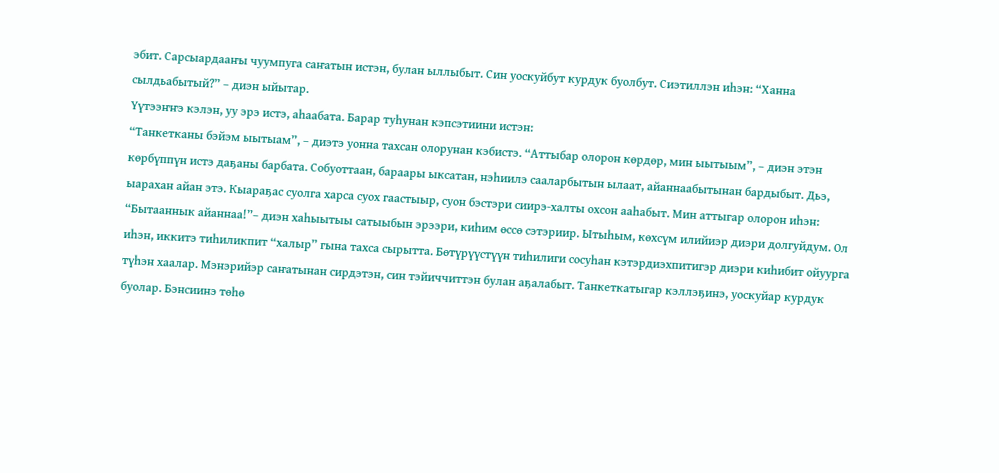эбит. Сарсыардааҥы чуумпуга саҥатын истэн, булан ыллыбыт. Син уоскуйбут курдук буолбут. Сиэтиллэн иһэн: “Ханна сылдьабытый?” – диэн ыйытар.
Үүтээҥҥэ кэлэн, уу эрэ истэ, аһаабата. Барар туһунан кэпсэтиини истэн:
“Танкетканы бэйэм ыытыам”, – диэтэ уонна тахсан олорунан кэбистэ. “Аттыбар олорон көрдөр, мин ыытыым”, – диэн этэн көрбүппүн истэ даҕаны барбата. Собуоттаан, бараары ыксатан, нэһиилэ сааларбытын ылаат, айаннаабытынан бардыбыт. Дьэ, ыарахан айан этэ. Кыараҕас суолга харса суох гаастыыр, суон бэстэри сиирэ-халты охсон ааһабыт. Мин аттыгар олорон иһэн: “Бытааннык айаннаа!”– диэн хаһыытыы сатыыбын эрээри, киһим өссө сэтэриир. Ытыһым, көхсүм илийиэр диэри долгуйдум. Ол иһэн, иккитэ тиһиликпит “халыр” гына тахса сырытта. Бөтүрүүстүүн тиһилиги сосуһан кэтэрдиэхпитигэр диэри киһибит ойуурга түһэн хаалар. Мэнэрийэр саҥатынан сирдэтэн, син тэйиччиттэн булан аҕалабыт. Танкеткатыгар кэллэҕинэ, уоскуйар курдук буолар. Бэнсиинэ төһө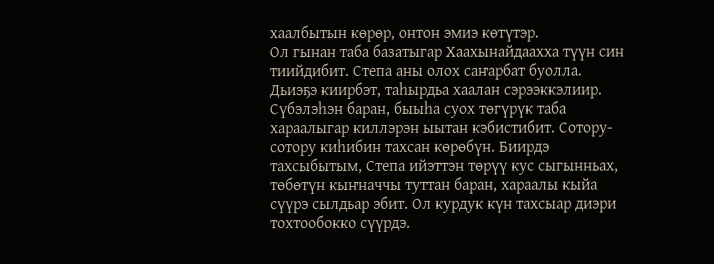хаалбытын көрөр, онтон эмиэ көтүтэр.
Ол гынан таба базатыгар Хаахынайдаахха түүн син тиийдибит. Степа аны олох саҥарбат буолла. Дьиэҕэ киирбэт, таһырдьа хаалан сэрээккэлиир. Сүбэлэһэн баран, быыһа суох төгүрүк таба хараалыгар киллэрэн ыытан кэбистибит. Сотору-сотору киһибин тахсан көрөбүн. Биирдэ тахсыбытым, Степа ийэттэн төрүү кус сыгынньах, төбөтүн кыҥначчы туттан баран, хараалы кыйа сүүрэ сылдьар эбит. Ол курдук күн тахсыар диэри тохтообокко сүүрдэ.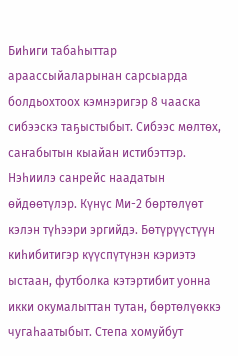Биһиги табаһыттар араассыйаларынан сарсыарда болдьохтоох кэмнэригэр 8 чааска сибээскэ таҕыстыбыт. Сибээс мөлтөх, саҥабытын кыайан истибэттэр. Нэһиилэ санрейс наадатын өйдөөтүлэр. Күнүс Ми-2 бөртөлүөт кэлэн түһээри эргийдэ. Бөтүрүүстүүн киһибитигэр күүспүтүнэн кэриэтэ ыстаан, футболка кэтэртибит уонна икки окумалыттан тутан, бөртөлүөккэ чугаһаатыбыт. Степа хомуйбут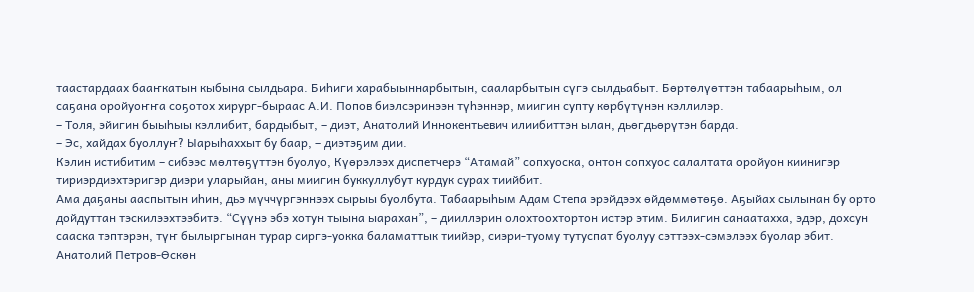таастардаах бааҥкатын кыбына сылдьара. Биһиги харабыыннарбытын, сааларбытын сүгэ сылдьабыт. Бөртөлүөттэн табаарыһым, ол саҕана оройуоҥҥа соҕотох хирург-быраас А.И. Попов биэлсэринээн түһэннэр, миигин супту көрбүтүнэн кэллилэр.
– Толя, эйигин быыһыы кэллибит, бардыбыт, – диэт, Анатолий Иннокентьевич илиибиттэн ылан, дьөгдьөрүтэн барда.
– Эс, хайдах буоллуҥ? Ыарыһаххыт бу баар, – диэтэҕим дии.
Кэлин истибитим – сибээс мөлтөҕүттэн буолуо, Күөрэлээх диспетчерэ “Атамай” сопхуоска, онтон сопхуос салалтата оройуон киинигэр тириэрдиэхтэригэр диэри уларыйан, аны миигин буккуллубут курдук сурах тиийбит.
Ама даҕаны ааспытын иһин, дьэ мүччүргэннээх сырыы буолбута. Табаарыһым Адам Степа эрэйдээх өйдөммөтөҕө. Аҕыйах сылынан бу орто дойдуттан тэскилээхтээбитэ. “Сүүнэ эбэ хотун тыына ыарахан”, – дииллэрин олохтоохтортон истэр этим. Билигин санаатахха, эдэр, дохсун сааска тэптэрэн, түҥ былыргынан турар сиргэ-уокка баламаттык тиийэр, сиэри-туому тутуспат буолуу сэттээх-сэмэлээх буолар эбит.
Анатолий Петров-Өскөн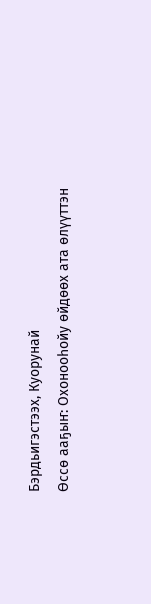Бэрдьигэстээх, Куорунай
Өссө ааҕыҥ: Охонооһойу өйдөөх ата өлүүттэн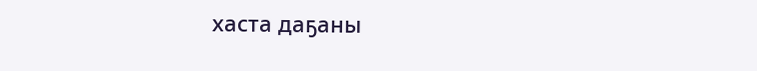хаста даҕаны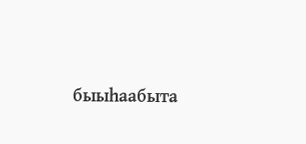быыһаабыта